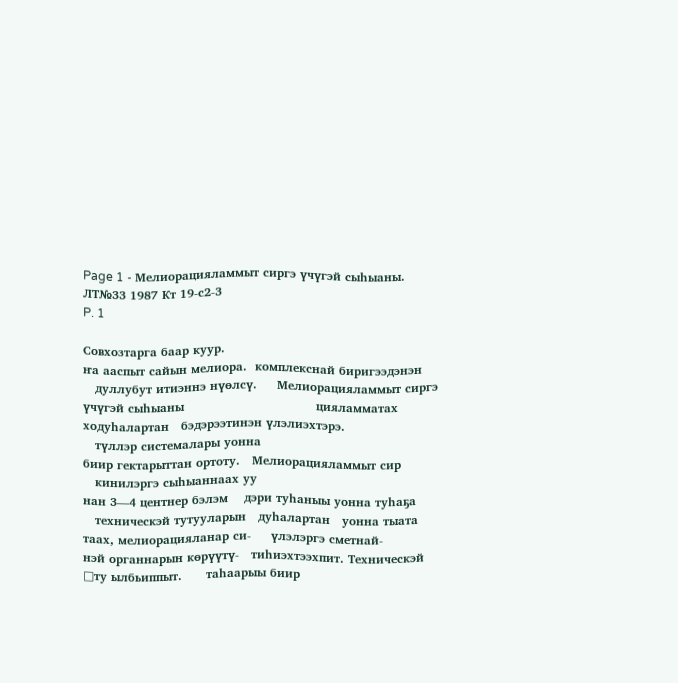Page 1 - Мелиорацияламмыт сиргэ үчүгэй сыһыаны. ЛТ№33 1987 Кт 19-с2-3
P. 1

Совхозтарга баар куур.                                                                                                                                                ҥа ааспыт сайын мелиора.  комплекснай биригээдэнэн
   дуллубут итиэннэ нүөлсү.     Мелиорацияламмыт сиргэ                                                                      үчүгэй сыһыаны                                 цияламматах ходуһалартан   бэдэрээтинэн үлэлиэхтэрэ.
   түллэр системалары уонна                                                                                                                                                биир гектарыттан ортоту.   Мелиорацияламмыт сир
   кинилэргэ сыһыаннаах уу                                                                                                                                                 нан 3—4 центнер бэлэм    дэри туһаныы уонна туһаҕа
   техническэй тутууларын   дуһалартан   уонна тыата  таах, мелиорацияланар си-     үлэлэргэ сметнай-                    нэй органнарын көрүүтү-   тиһиэхтээхпит. Техническэй   □ту ылбьиппыт.      таһаарыы биир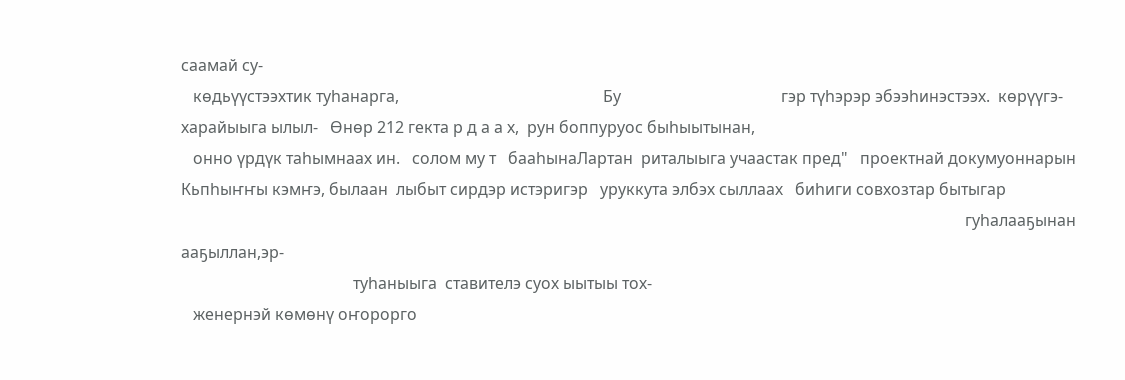саамай су-
   көдьүүстээхтик туһанарга,                                                   Бу                                        гэр түһэрэр эбээһинэстээх.  көрүүгэ-харайыыга ылыл-   Өнөр 212 гекта р д а а х,  рун боппуруос быһыытынан,
   онно үрдүк таһымнаах ин.   солом му т   бааһынаЛартан  риталыыга учаастак пред"   проектнай докумуоннарын              Кьпһыҥҥы кэмҥэ, былаан  лыбыт сирдэр истэригэр   уруккута элбэх сыллаах   биһиги совхозтар бытыгар
                                                                                                                                                                                                    гуһалааҕынан ааҕыллан,эр-
                                           туһаныыга  ставителэ суох ыытыы тох-
   женернэй көмөнү оҥорорго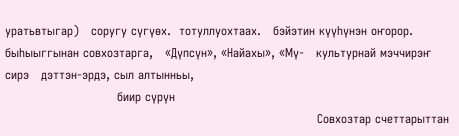уратьвтыгар)   соругу сүгүөх.  тотуллуохтаах.   бэйэтин күүһүнэн оҥорор.                   быһыыггынан совхозтарга,   «Дүпсүн», «Найахы», «Мү-   культурнай мэччирэҥ сирэ   дэттэн-эрдэ, сыл алтынньы,
                            биир сүрүн
                                                                              Совхозтар счеттарыттан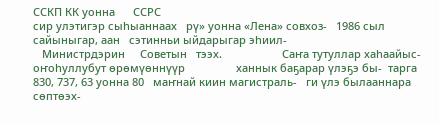ССКП КК уонна      ССРС                                                                                               сир улэтигэр сыһыаннаах   рү» уонна «Лена» совхоз-   1986 сыл сайыныгар, аан   сэтинньи ыйдарыгар эһиил-
   Министрдэрин     Советын   тээх.                    Саҥа тутуллар хаһаайыс-   оҥоһуллубут өрөмүөннүүр                 ханнык баҕарар үлэҕэ бы-  тарга 830, 737, 63 уонна 80   маҥнай киин магистраль-   ги үлэ былааннара сөптөэх-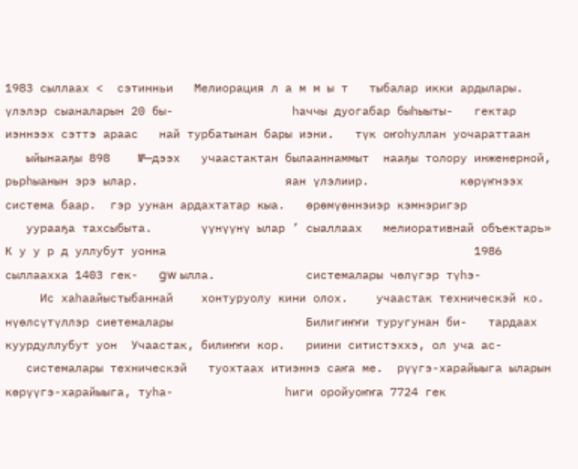1983 сыллаах <  сэтинньи   Мелиорация л а м м ы т   тыбалар икки ардылары.   үлэлэр сыаналарын 20 бы-                 һаччы дуогабар быһыыты-   гектар иэннээх сэттэ араас   най турбатынан бары иэни.   түк оҥоһуллан уочараттаан
   ыйынааҕы 898    №—дээх   учаастактан былааннаммыт  нааҕы толору инженерной,   рьрһыанын эрэ ылар.                     яан үлэлиир.             көрүҥнээх система баар.  гэр уунан ардахтатар кыа.   өрөмүөннэиэр кэмнэригэр
   уурааҕа тахсыбыта.       үүнүүнү ылар ’ сыаллаах   мелиоративнай объектарь»   К у у р д уллубут уонна                                            1986 сыллаахха 1403 гек-   gw ылла.             системалары чөлүгэр түһэ-
     Ис хаһаайыстыбаннай    хонтуруолу кини олох.    учаастак техническэй ко.   нүөлсүтүллэр сиетемалары                   Билигиҥҥи туругунан би-   тардаах куурдуллубут уон  Учаастак, билиҥҥи кор.   риини ситистэххэ, ол уча ас-
   системалары техническэй   туохтаах итиэннэ саҥа ме.  рүүгэ-харайыыга ыларын   көрүүгэ-харайыыга, туһа-                һиги оройуоҥҥа 7724 гек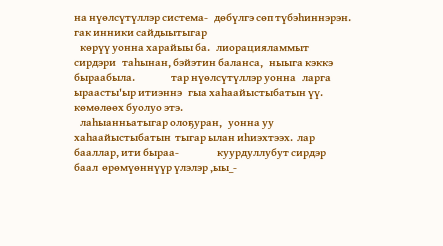на нүөлсүтүллэр система-   дөбүлгэ сөп түбэһиннэрэн.   гак инники сайдыытыгар
   көрүү уонна харайыы ба.   лиорацияламмыт сирдэри   таһынан, бэйэтин баланса,   ныыга кэккэ быраабыла.                  тар нүөлсүтүллэр уонна   ларга ыраасты'ыр итиэннэ   гыа хаһаайыстыбатын үү.   көмөлөөх буолуо этэ.
   лаһыанньатыгар олоҕуран,   уонна уу хаһаайыстыбатын  тыгар ылан иһиэхтээх.  лар бааллар, ити быраа-                   куурдуллубут сирдэр баал  өрөмүөннүүр үлэлэр ,ыы_-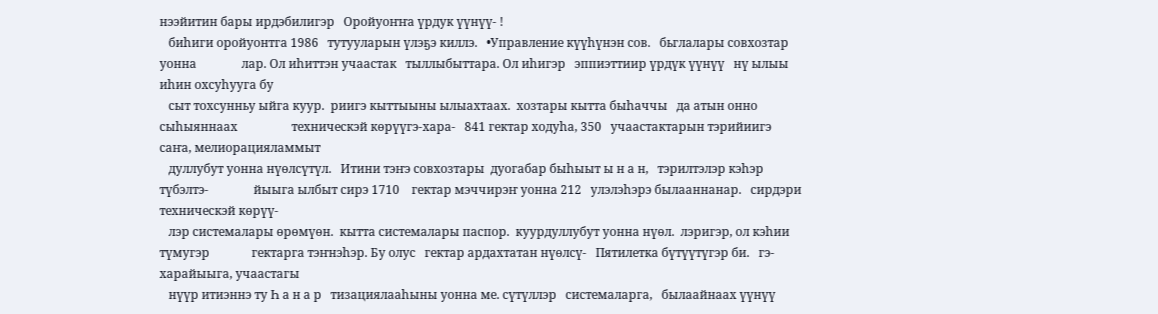нээйитин бары ирдэбилигэр   Оройуоҥҥа үрдук үүнүү- !
   биһиги оройуонтга 1986   тутууларын үлэҕэ киллэ.   •Управление күүһүнэн сов.   бьглалары совхозтар уонна               лар. Ол иһиттэн учаастак   тыллыбыттара. Ол иһигэр   эппиэттиир үрдүк үүнүү   нү ылыы иһин охсуһууга бу
   сыт тохсунньу ыйга куур.  риигэ кыттыыны ылыахтаах.  хозтары кытта быһаччы   да атын онно сыһыяннаах                  техническэй көрүүгэ-хара-   841 гектар ходуһа, 350   учаастактарын тэрийиигэ   саҥа, мелиорацияламмыт
   дуллубут уонна нүөлсүтүл.   Итини тэҥэ совхозтары  дуогабар быһыыт ы н а н,   тэрилтэлэр кэһэр түбэлтэ-               йыыга ылбыт сирэ 1710    гектар мэччирэҥ уонна 212   улэлэһэрэ былааннанар.   сирдэри техническэй көрүү-
   лэр системалары өрөмүөн.  кытта системалары паспор.  куурдуллубут уонна нүөл.  лэригэр, ол кэһии түмугэр              гектарга тэҥнэһэр. Бу олус   гектар ардахтатан нүөлсү-   Пятилетка бүтүүтүгэр би.   гэ-харайыыга, учаастагы
   нүүр итиэннэ ту Һ а н а р   тизациялааһыны уонна ме. сүтүллэр   системаларга,   былаайнаах үүнүү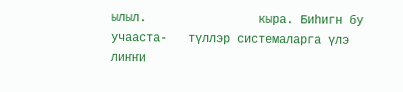ылыл.                кыра. Биһигн бу учааста-   түллэр системаларга үлэ   лиҥҥи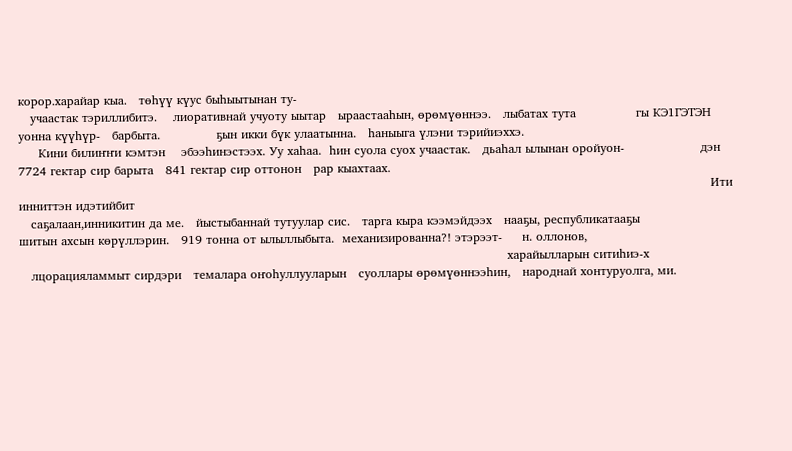корор.харайар кыа.   төһүү күус быһыытынан ту-
   учаастак тэриллибитэ.    лиоративнай учуоту ыытар   ыраастааһын, өрөмүөннээ.   лыбатах тута               гы КЭ1ГЭТЭН уонна күүһүр-   барбыта.              ҕын икки бүк улаатынна.   һаныыга үлэни тэрийиэххэ.
     Кини билиҥҥи кэмтэн    эбээһинэстээх. Уу хаһаа.  һин суола суох учаастак.   дьаһал ылынан оройуон-                   дэн 7724 гектар сир барыта   841 гектар сир оттонон   рар кыахтаах.
                                                                                                                                                                             Ити инниттэн идэтийбит
   саҕалаан,инникитин да ме.   йыстыбаннай тутуулар сис.   тарга кыра кээмэйдээх   нааҕы, республикатааҕы                 шитын ахсын көрүллэрин.   919 тонна от ылыллыбыта.  механизированна?! этэрээт-     н. оллонов,
                                                                                                                          харайылларын ситиһиэ-х
   лцорацияламмыт сирдэри   темалара оҥоһуллууларын   суоллары өрөмүөннээһин,   народнай хонтуруолга, ми.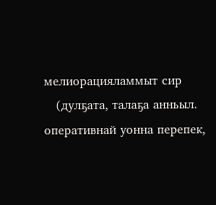мелиорацияламмыт сир
   (дулҕата, талаҕа анньыл.  оперативнай уонна перепек,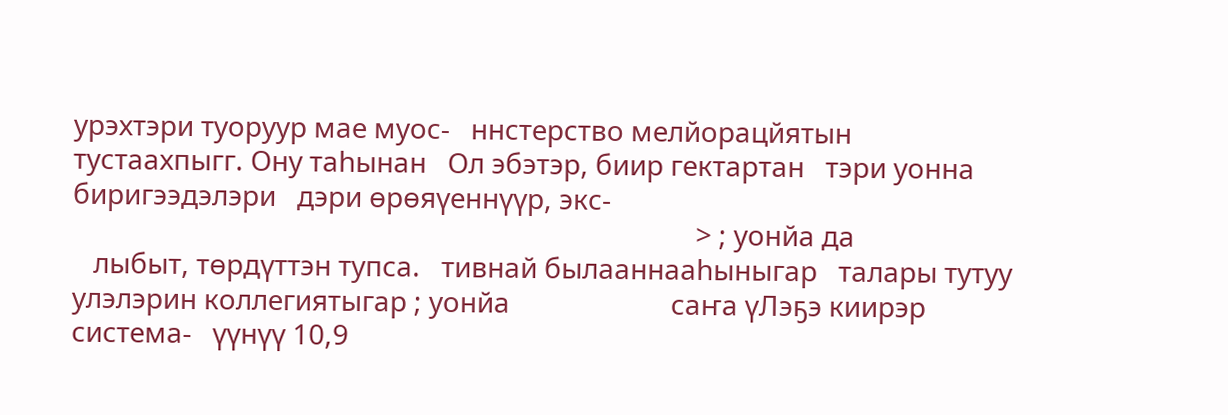урэхтэри туоруур мае муос-   ннстерство мелйорацйятын            тустаахпыгг. Ону таһынан   Ол эбэтэр, биир гектартан   тэри уонна биригээдэлэри   дэри өрөяүеннүүр, экс-
                                                                                         > ; уонйа да
   лыбыт, төрдүттэн тупса.   тивнай былааннааһыныгар   талары тутуу улэлэрин коллегиятыгар ; уонйа                       саҥа үЛэҕэ киирэр система-   үүнүү 10,9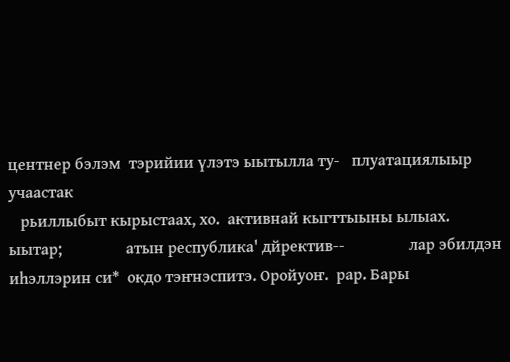центнер бэлэм  тэрийии үлэтэ ыытылла ту-   плуатациялыыр учаастак
   рьиллыбыт кырыстаах, хо.  активнай кыгттыыны ылыах.  ыытар;                атын республика' дйректив--                лар эбилдэн иһэллэрин си*  окдо тэҥнэспитэ. Оройуоҥ.  рар. Бары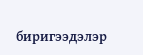биригээдэлэр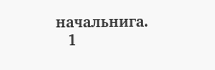начальнига.
   1